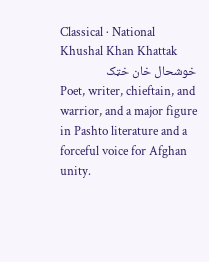Classical · National
Khushal Khan Khattak
خوشحال خان خټک
Poet, writer, chieftain, and warrior, and a major figure in Pashto literature and a forceful voice for Afghan unity.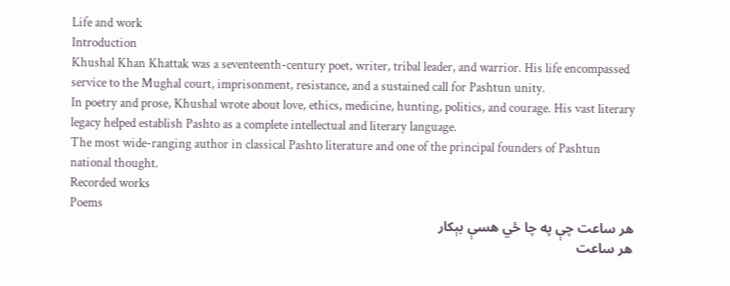Life and work
Introduction
Khushal Khan Khattak was a seventeenth-century poet, writer, tribal leader, and warrior. His life encompassed service to the Mughal court, imprisonment, resistance, and a sustained call for Pashtun unity.
In poetry and prose, Khushal wrote about love, ethics, medicine, hunting, politics, and courage. His vast literary legacy helped establish Pashto as a complete intellectual and literary language.
The most wide-ranging author in classical Pashto literature and one of the principal founders of Pashtun national thought.
Recorded works
Poems
هر ساعت چې په چا ځي هسې بېکار
هر ساعت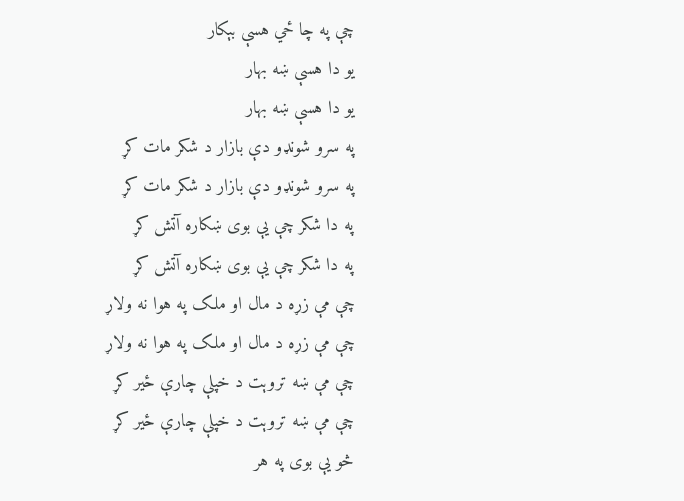چې په چا ځي هسې بېکار
يو دا هسې ښه بهار
يو دا هسې ښه بهار
په سرو شونډو دې بازار د شکر مات کړ
په سرو شونډو دې بازار د شکر مات کړ
په دا شکر چې يې بوی ښکاره آتش کړ
په دا شکر چې يې بوی ښکاره آتش کړ
چې مې زړه د مال او ملک په هوا نه ولاړ
چې مې زړه د مال او ملک په هوا نه ولاړ
چې مې ښه تروېت د خپلې چارې ځير کړ
چې مې ښه تروېت د خپلې چارې ځير کړ
څو يې بوی په هر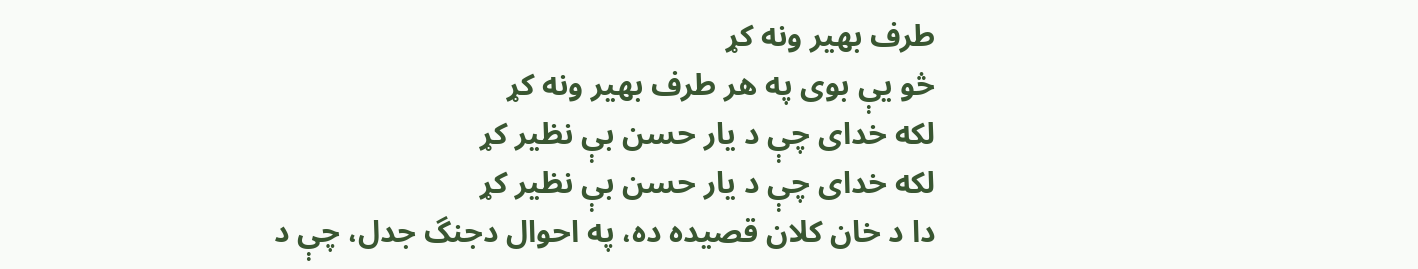طرف بهير ونه کړ
څو يې بوی په هر طرف بهير ونه کړ
لکه خدای چې د يار حسن بې نظير کړ
لکه خدای چې د يار حسن بې نظير کړ
دا د خان کلان قصيده ده، په احوال دجنگ جدل، چې د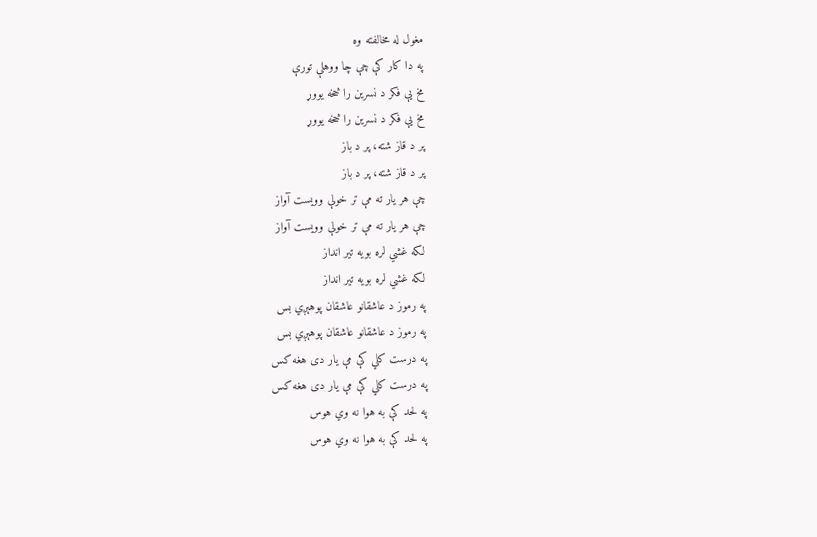مغول له مخالفته وه
په دا کار کې چې چا ووهلې تورې
مخ يې فکر د نسرين را څخه يووړ
مخ يې فکر د نسرين را څخه يووړ
پر د قاز شته، پر د باز
پر د قاز شته، پر د باز
چې هر يار ته مې تر خولې وويست آواز
چې هر يار ته مې تر خولې وويست آواز
لکه غشي لره بويه تير انداز
لکه غشي لره بويه تير انداز
په رموز د عاشقانو عاشقان پوهېږي بس
په رموز د عاشقانو عاشقان پوهېږي بس
په درست کلي کې مې يار دی هغه کس
په درست کلي کې مې يار دی هغه کس
په لحد کې به هوا نه وي هوس
په لحد کې به هوا نه وي هوس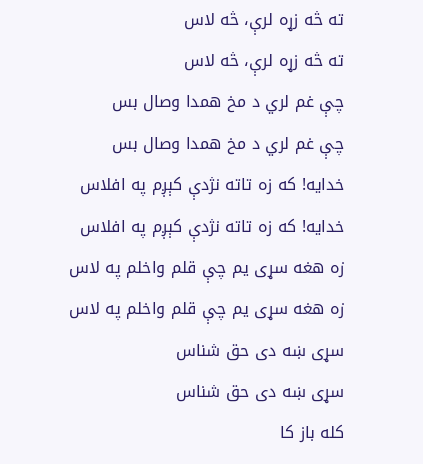ته څه زړه لرې، څه لاس
ته څه زړه لرې، څه لاس
چې غم لري د مخ همدا وصال بس
چې غم لري د مخ همدا وصال بس
خدايه! که زه تاته نژدې کېږم په افلاس
خدايه! که زه تاته نژدې کېږم په افلاس
زه هغه سړی يم چې قلم واخلم په لاس
زه هغه سړی يم چې قلم واخلم په لاس
سړی ښه دی حق شناس
سړی ښه دی حق شناس
کله باز کا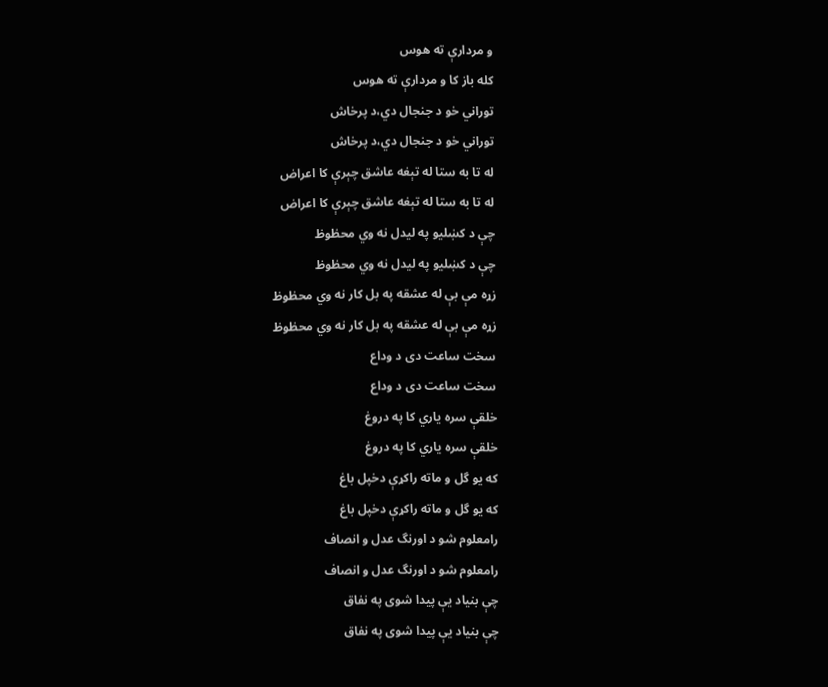و مردارې ته هوس
کله باز کا و مردارې ته هوس
توراني خو د جنجال دي،د پرخاش
توراني خو د جنجال دي،د پرخاش
له تا به ستا له تېغه عاشق چېرې کا اعراض
له تا به ستا له تېغه عاشق چېرې کا اعراض
چې د کښليو په ليدل نه وي محظوظ
چې د کښليو په ليدل نه وي محظوظ
زړه مې بې له عشقه په بل کار نه وي محظوظ
زړه مې بې له عشقه په بل کار نه وي محظوظ
سخت ساعت دی د وداع
سخت ساعت دی د وداع
خلقې سره ياري کا په دروغ
خلقې سره ياري کا په دروغ
که يو گل و ماته راکړې دخپل باغ
که يو گل و ماته راکړې دخپل باغ
رامعلوم شو د اورنگ عدل و انصاف
رامعلوم شو د اورنگ عدل و انصاف
چې بنياد يې پيدا شوی په نفاق
چې بنياد يې پيدا شوی په نفاق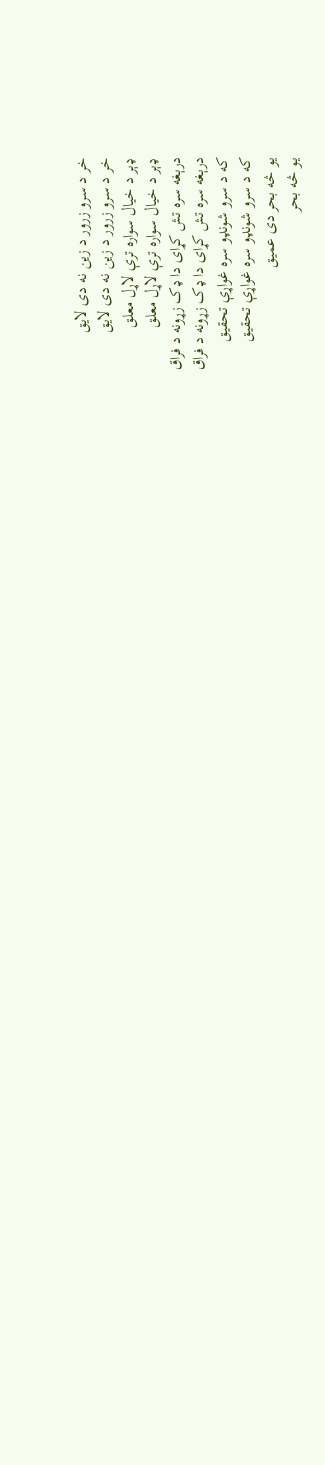خر د سرو زرور د زين نه دی لايق
خر د سرو زرور د زين نه دی لايق
ډېر د خيال سواره ترې لاړل معلق
ډېر د خيال سواره ترې لاړل معلق
درېغه سره تش کړای دا ډک زړونه د فراق
درېغه سره تش کړای دا ډک زړونه د فراق
که د سرو شونډو سره غواړې تحقيق
که د سرو شونډو سره غواړې تحقيق
يو څه بحر دی عميق
يو څه بحر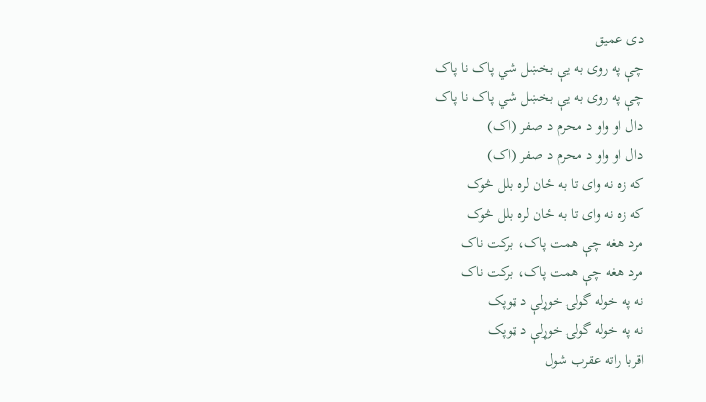دی عميق
چې په روی به يې بخښل شي پاک نا پاک
چې په روی به يې بخښل شي پاک نا پاک
دال او واو د محرم د صفر (اک)
دال او واو د محرم د صفر (اک)
که زه نه وای تا به ځان لره بلل څوک
که زه نه وای تا به ځان لره بلل څوک
مرد هغه چې همت پاک، برکت ناک
مرد هغه چې همت پاک، برکت ناک
نه په خوله گولۍ خوړلې د ټوپک
نه په خوله گولۍ خوړلې د ټوپک
اقربا راته عقرب شول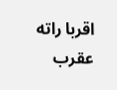اقربا راته عقرب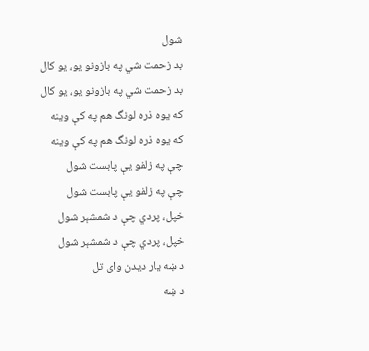شول
بد زحمت شي په بازونو يو، يو کال
بد زحمت شي په بازونو يو، يو کال
که يوه ذره لونگ هم په کې وينه
که يوه ذره لونگ هم په کې وينه
چې په زلفو يې پابست شول
چې په زلفو يې پابست شول
خپل، پردي چې د شمشېر شول
خپل، پردي چې د شمشېر شول
د ښه يار ديدن وای تل
د ښه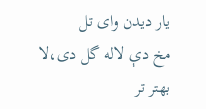يار ديدن وای تل
مخ دې لاله گل دی،لا بهتر تر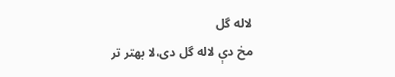لاله گل
مخ دې لاله گل دی،لا بهتر تر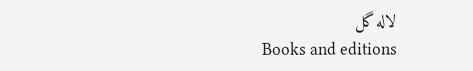لاله گل
Books and editions